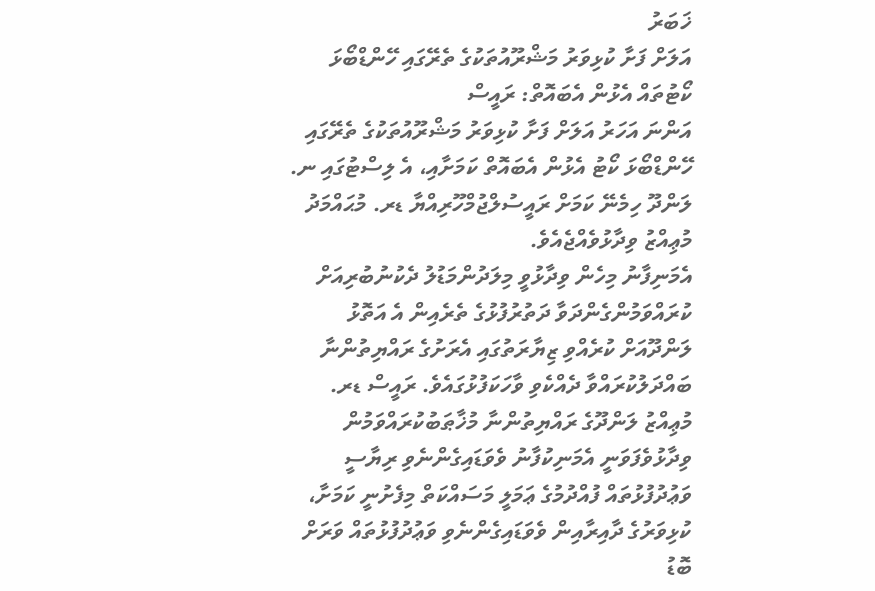ޚަބަރު
އަލަށް ފަށާ ކުޅިވަރު މަޝްރޫއުތަކުގެ ތެރޭގައި ހޭންޑްބޯޅަ ކޯޓުތައް އެޅުން އެބައޮތް: ރައީސް
އަންނަ އަހަރު އަލަށް ފަށާ ކުޅިވަރު މަޝްރޫއުތަކުގެ ތެރޭގައި ހޭންޑްބޯޅަ ކޯޓު އެޅުން އެބައޮތް ކަމަށާއި، އެ ލިސްޓުގައި ނ. ލަންދޫ ހިމެނޭ ކަމަށް ރައީސުލްޖުމްހޫރިއްޔާ ޑރ. މުޙައްމަދު މުޢިއްޒު ވިދާޅުވެއްޖެއެވެ.
އެމަނިފާނު މިހެން ވިދާޅުވީ މިލަދުންމަޑުލު ދެކުނުބުރިއަށް ކުރައްވަމުންގެންދަވާ ދަތުރުފުޅުގެ ތެރެއިން އެ އަތޮޅު ލަންދޫއަށް ކުރެއްވި ޒިޔާރަތުގައި އެރަށުގެ ރައްޔިތުންނާ ބައްދަލުކުރައްވާ ދެއްކެވި ވާހަކަފުޅުގައެވެ. ރައީސް ޑރ. މުޢިއްޒު ލަންދޫގެ ރައްޔިތުންނާ މުޚާޠަބުކުރައްވަމުން ވިދާޅުވެފަވަނީ އެމަނިކުފާނު ވެވަޑައިގެންނެވި ރިޔާސީ ވަޢުދުފުޅުތައް ފުއްދުމުގެ ޢަމަލީ މަސައްކަތް މިފެށުނީ ކަމަށާ، ކުޅިވަރުގެ ދާއިރާއިން ވެވަޑައިގެންނެވި ވަޢުދުފުޅުތައް ވަރަށް ބޮޑު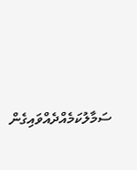ސަމާލުކަމެއްދެއްވައިގެން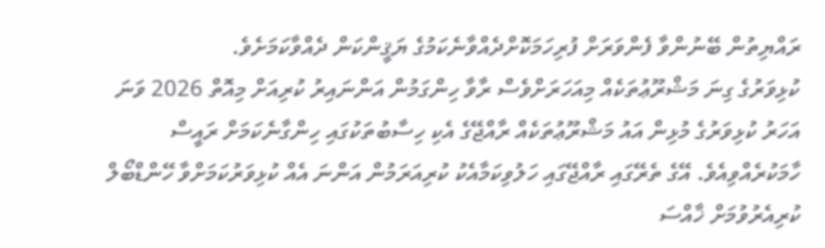ރައްޔިތުން ބޭނުންވާ ފެންވަރަށް ފުރިހަމަކޮށްދެއްވާނެކަމުގެ ޔަޤީންކަން ދެއްވާކަމަށެވެ.
ކުޅިވަރުގެ ގިނަ މަޝްރޫޢުތަކެއް މިއަހަރަށްވެސް ރާވާ ހިންގަމުން އަންނައިރު ކުރިއަށް މިއޮތް 2026 ވަނަ އަހަރު ކުޅިވަރުގެ މުޅިން އައު މަޝްރޫޢުތަކެއް ރާއްޖޭގެ އެކި ހިސާބުތަކުގައި ހިންގާނެކަމަށް ރައީސް ހާމަކުރެއްވިއެވެ. އޭގެ ތެރޭގައި ރާއްޖޭގައި ހަލުވިކަމާއެކު ކުރިއަރަމުން އަންނަ އެއް ކުޅިވަރުކަމަށްވާ ހޭންޑްބޯލް ކުރިއެރުވުމަށް ޚާއްސަ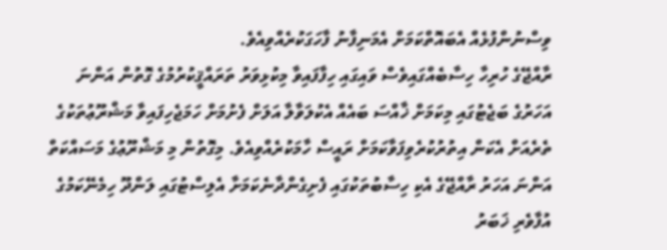ވިސްނުންފުޅެއް އެބައޮތްކަމަށް އެމަނިފާނު ފާހަގަކުރެއްވިއެވެ.
ރާއްޖޭގެ ހުރިހާ ހިސާބެއްގައިވެސް ވައިގައި ހިފާފައިވާ މިކުޅިވަރު ތަރައްޤީކުރުމުގެ ގޮތުން އަންނަ އަހަރުގެ ބަޖެޓުގައި މިކަމަށް ޚާއްސަ ބައެއް އެކުލަވާލާ އަލަށް ފެށުމަށް ހަމަޖެހިފައިވާ މަޝްރޫޢުތަކުގެ ތެރެއަށް އެކަން އިތުރުކުރެވިފަވާކަމަށް ރައީސް ހާމަކުރެއްވިއެވެ. މިގޮތުން މި މަޝްރޫޢުގެ މަސައްކަތް އަންނަ އަހަރު ރާއްޖޭގެ އެކި ހިސާބުތަކުގައި ފެށިގެންދާނެކަމަށާ އެލިސްޓުގައި ލަންދޫ ހިމެނޭކަމުގެ އުފާވެރި ޚަބަރު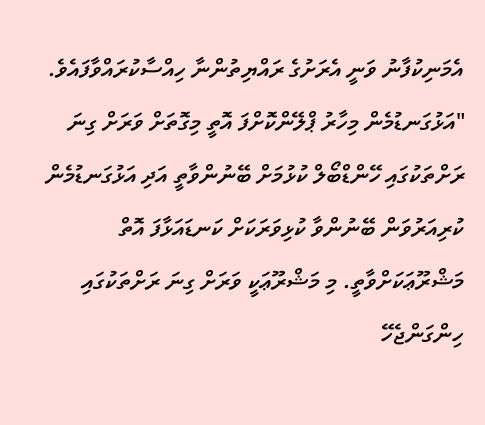އެމަނިކުފާނު ވަނީ އެރަށުގެ ރައްޔިތުންނާ ހިއްސާކުރައްވާފައެވެ.
"އަޅުގަނޑުމެން މިހާރު ޕްލޭންކޮށްފަ އޮތީ މިގޮތަށް ވަރަށް ގިނަ ރަށްތަކުގައި ހޭންޑްބޯލް ކުޅުމަށް ބޭނުންވާތީ އަދި އަޅުގަނޑުމެން ކުރިއަރުވަން ބޭނުންވާ ކުޅިވަރަކަށް ކަނޑައަޅާފަ އޮތް މަޝްރޫޢަކަށްވާތީ. މި މަޝްރޫޢަކީ ވަރަށް ގިނަ ރަށްތަކުގައި ހިންގަންޖެހޭ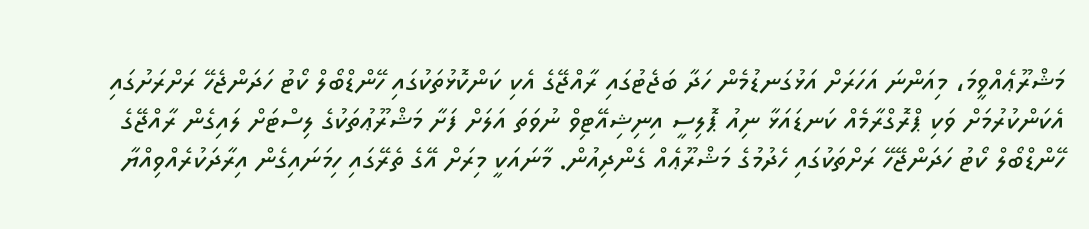މަޝްރޫޢެއްވީމަ، މިއަންނަ އަހަރަށް އަޅުގަނޑުމެން ހަދާ ބަޖެޓުގައި ރާއްޖޭގެ އެކި ކަންކޮޅުތަކުގައި ހޭންޑްބޯލް ކޯޓު ހަދަންޖެހޭ ރަށްރަށުގައި އެކަންކުރުމަށް ވަކި ޕްރޮގްރާމެއް ކަނޑައަޅާ ނިއު ޕޮލިސީ އިނިޝިއޭޓިވް ނުވަތަ އަލަށް ފަށާ މަޝްރޫޢުތަކުގެ ލިސްޓަށް ލައިގެން ރާއްޖޭގެ ހޭންޑްބޯލް ކޯޓު ހަދަންޖޭހޭ ރަށްތަކުގައި ހެދުމުގެ މަޝްރޫޢެއް ގެންދިއުން. މާނައަކީ މިރަށް އޭގެ ތެރޭގައި ހިމަނައިގެން އިރާދަކުރެއްވިއްޔާ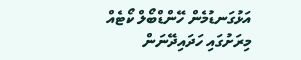އަޅުގަނޑުމެން ހޭންޑްބޯލް ކޯޓެއް މިރަށުގައި ހަދައިދޭނަން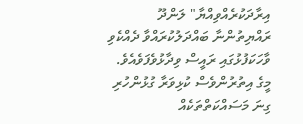އިރާދަކުރެއްވިއްޔާ" ލަންދޫ ރައްޔިތުންނާ ބައްދަލުކުރައްވާ ދެއްކެވި ވާހަކަފުޅުގައި ރައީސް ވިދާޅުވެފަވެއެވެ.
މީގެ އިތުރުންވެސް ކުޅިވަރާ ގުޅުންހުރި ގިނަ މަސައްކަތްތަކެއް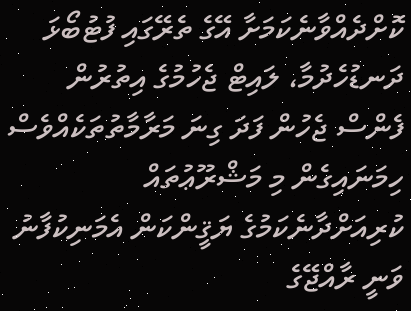ކޮށްދެއްވާނެކަމަށާ އޭގެ ތެރޭގައި ފުޓުބޯޅަ ދަނޑުހެދުމާ، ލައިޓް ޖެހުމުގެ އިތުރުން ފެންސް ޖެހުން ފަދަ ގިނަ މަރާމާތުތަކެއްވެސް ހިމަނައިގެން މި މަޝްރޫޢުތައް ކުރިއަށްދާނެކަމުގެ ޔަޤީންކަން އެމަނިކުފާނު ވަނީ ރާއްޖޭގެ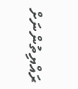ރައްޔިތުންނަށް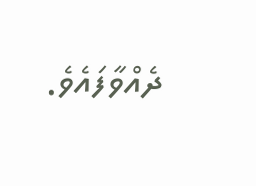ދެއްވާފައެވެ.